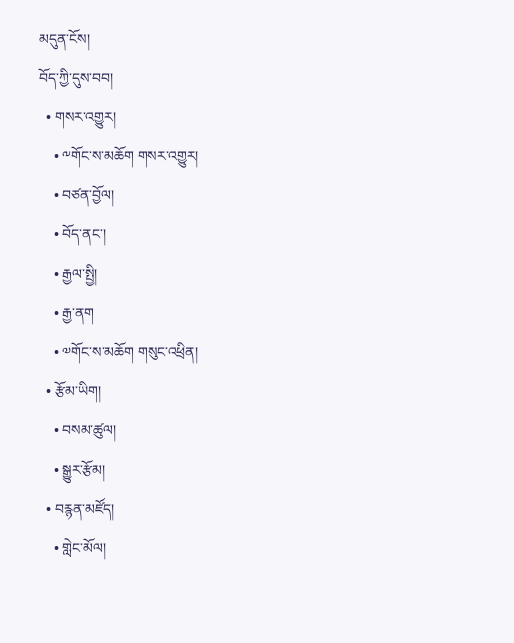མདུན་ངོས།
བོད་ཀྱི་དུས་བབ།
  • གསར་འགྱུར།
    • ༸གོང་ས་མཆོག གསར་འགྱུར།
    • བཙན་བྱོལ།
    • བོད་ནང་།
    • རྒྱལ་སྤྱི།
    • རྒྱ་ནག
    • ༧གོང་ས་མཆོག གསུང་འཕྲིན།
  • རྩོམ་ཡིག།
    • བསམ་ཚུལ།
    • སྒྱུར་རྩོམ།
  • བརྙན་མཛོད།
    • གླེང་མོལ།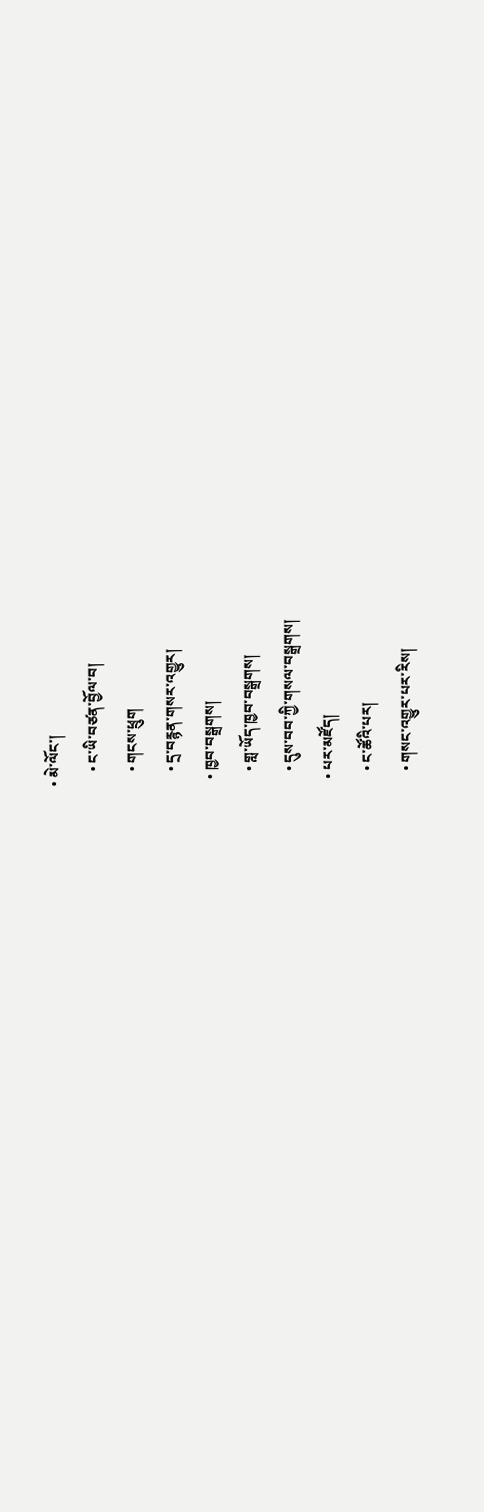• མེ་ལོང་།
    • ང་ཡི་བཙན་བྱོལ་བ།
    • གངས་ཕྲུག
    • དྲ་བརྙན་གསར་འགྱུར།
  • ཁྱབ་བསྒྲགས།
    • གླ་ཡོད་ཁྱབ་བསྒྲགས།
    • དུས་བབ་ཀྱི་གསལ་བསྒྲགས།
  • པར་མཛོད།
    • ང་ཚོའི་པར།
    • གསང་འགྱུར་པར་རིས།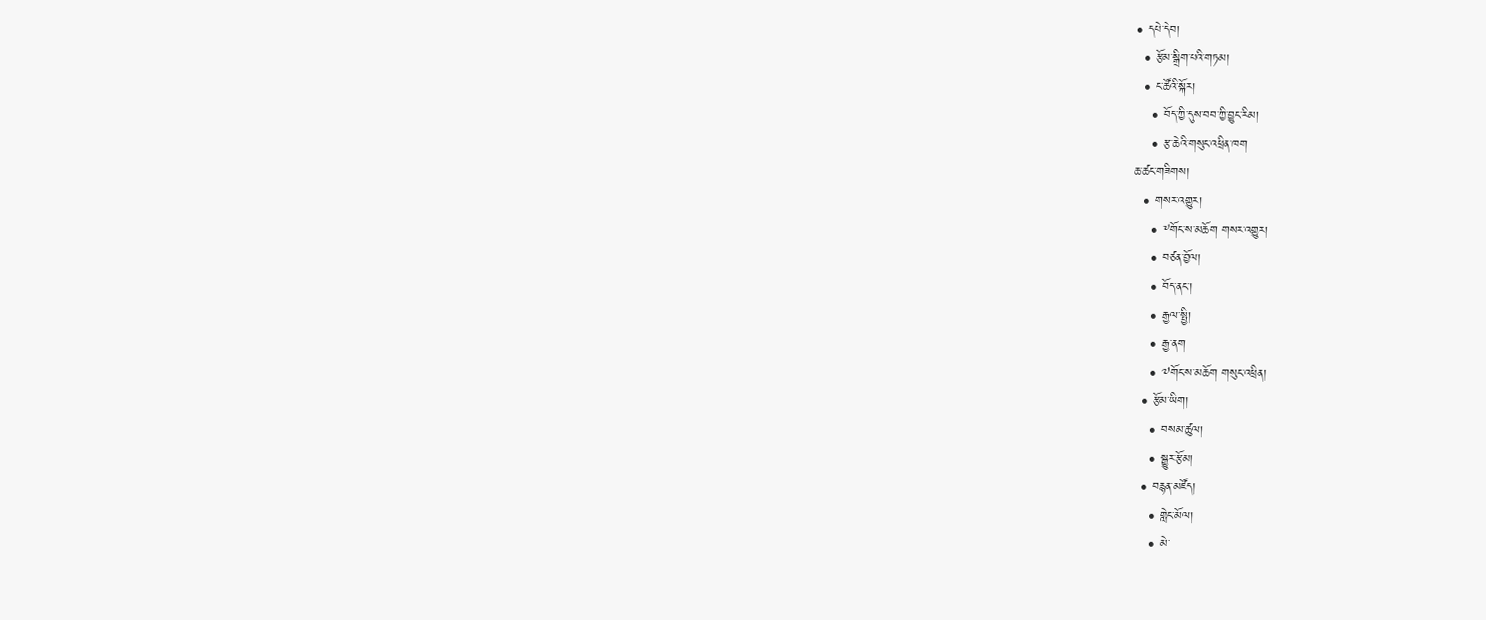• དཔེ་དེབ།
  • རྩོམ་སྒྲིག་པའི་གཏམ།
  • ང་ཚོའི་སྐོར།
    • བོད་ཀྱི་དུས་བབ་ཀྱི་བྱུང་རིམ།
    • རྩ་ཆེའི་གསུང་འཕྲིན་ཁག
ཆ་ཚང་གཟིགས།
  • གསར་འགྱུར།
    • ༸གོང་ས་མཆོག གསར་འགྱུར།
    • བཙན་བྱོལ།
    • བོད་ནང་།
    • རྒྱལ་སྤྱི།
    • རྒྱ་ནག
    • ༧གོང་ས་མཆོག གསུང་འཕྲིན།
  • རྩོམ་ཡིག།
    • བསམ་ཚུལ།
    • སྒྱུར་རྩོམ།
  • བརྙན་མཛོད།
    • གླེང་མོལ།
    • མེ་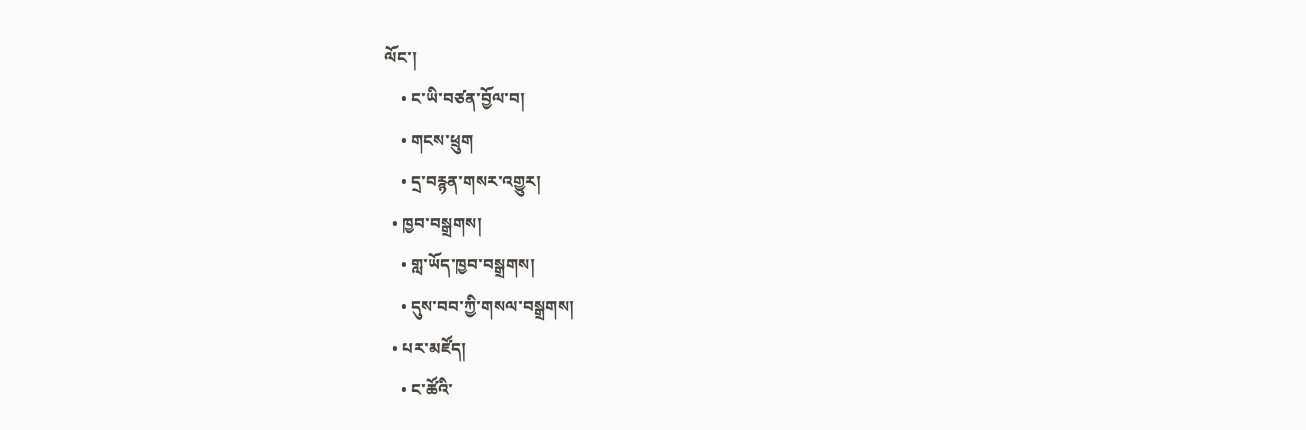ལོང་།
    • ང་ཡི་བཙན་བྱོལ་བ།
    • གངས་ཕྲུག
    • དྲ་བརྙན་གསར་འགྱུར།
  • ཁྱབ་བསྒྲགས།
    • གླ་ཡོད་ཁྱབ་བསྒྲགས།
    • དུས་བབ་ཀྱི་གསལ་བསྒྲགས།
  • པར་མཛོད།
    • ང་ཚོའི་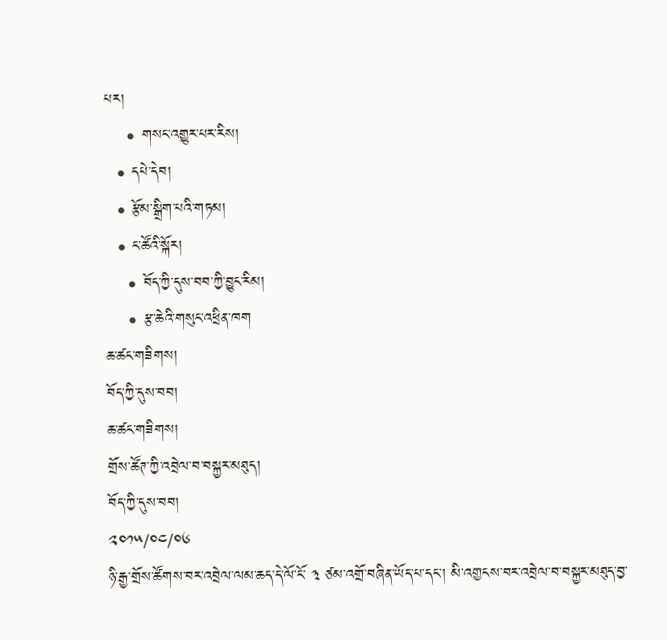པར།
    • གསང་འགྱུར་པར་རིས།
  • དཔེ་དེབ།
  • རྩོམ་སྒྲིག་པའི་གཏམ།
  • ང་ཚོའི་སྐོར།
    • བོད་ཀྱི་དུས་བབ་ཀྱི་བྱུང་རིམ།
    • རྩ་ཆེའི་གསུང་འཕྲིན་ཁག
ཆ་ཚང་གཟིགས།
བོད་ཀྱི་དུས་བབ།
ཆ་ཚང་གཟིགས།
གྲོས་ཚོཊ་ཀྱི་འབྲེལ་བ་བསྐྱར་མཐུད།
བོད་ཀྱི་དུས་བབ།
༢༠༡༥/༠༤/༠༦
ཉི་རྒྱ་གྲོས་ཚོགས་བར་འབྲེལ་ལམ་ཆད་དེ་ལོ་ངོ་ ༣ ཙམ་འགྲོ་བཞིན་ཡོད་པ་དང་། མི་འགྱངས་བར་འབྲེལ་བ་བསྐྱར་མཐུད་བྱ་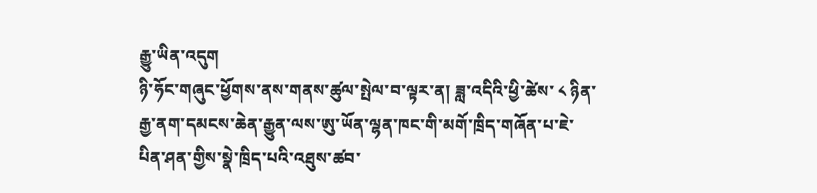རྒྱུ་ཡིན་འདུག
ཉི་ཧོང་གཞུང་ཕྱོགས་ནས་གནས་ཚུལ་སྤེལ་བ་ལྟར་ན། ཟླ་འདིའི་ཕྱི་ཚེས་ ༨ ཉིན་རྒྱ་ནག་དམངས་ཆེན་རྒྱུན་ལས་ཨུ་ཡོན་ལྷན་ཁང་གི་མགོ་ཁྲིད་གཞོན་པ་ཇེ་པིན་ཤན་གྱིས་སྣེ་ཁྲིད་པའི་འཐུས་ཚབ་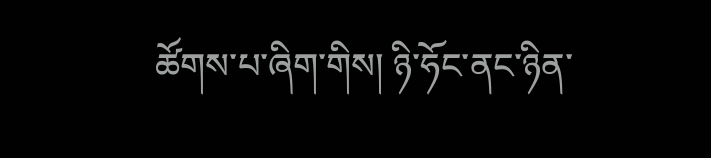ཚོགས་པ་ཞིག་གིས། ཉི་ཧོང་ནང་ཉིན་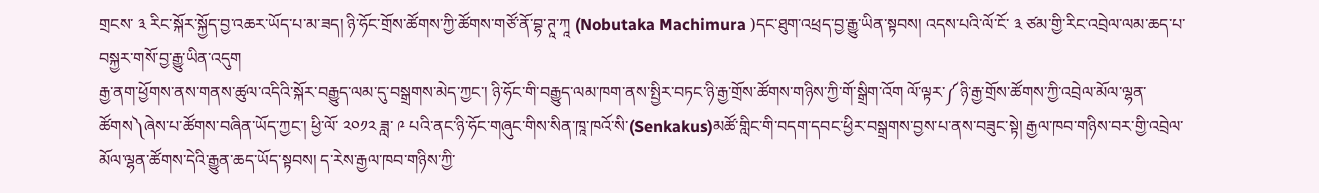གྲངས་ ༣ རིང་སྐོར་སྐྱོད་བྱ་འཆར་ཡོད་པ་མ་ཟད། ཉི་ཧོང་གྲོས་ཚོགས་ཀྱི་ཚོགས་གཙོ་ནོ་བྷ་ཊཱ་ཀཱ (Nobutaka Machimura )དང་ཐུག་འཕྲད་བྱ་རྒྱུ་ཡིན་སྟབས། འདས་པའི་ལོ་ངོ་ ༣ ཙམ་གྱི་རིང་འབྲེལ་ལམ་ཆད་པ་བསྐྱར་གསོ་བྱ་རྒྱུ་ཡིན་འདུག
རྒྱ་ནག་ཕྱོགས་ནས་གནས་ཚུལ་འདིའི་སྐོར་བརྒྱུད་ལམ་དུ་བསྒྲགས་མེད་ཀྱང་། ཉི་ཧོང་གི་བརྒྱུད་ལམ་ཁག་ནས་སྤྱིར་བཏང་ཉི་རྒྱ་གྲོས་ཚོགས་གཉིས་ཀྱི་གོ་སྒྲིག་འོག ལོ་ལྟར་༼ཉི་རྒྱ་གྲོས་ཚོགས་ཀྱི་འབྲེལ་མོལ་ལྷན་ཚོགས༽ཞེས་པ་ཚོགས་བཞིན་ཡོད་ཀྱང་། ཕྱི་ལོ་ ༢༠༡༢ ཟླ་ ༩ པའི་ནང་ཉི་ཧོང་གཞུང་གིས་སིན་ཁཱ་ཁའོ་སི་(Senkakus)མཚོ་གླིང་གི་བདག་དབང་ཕྱིར་བསྒྲགས་བྱས་པ་ནས་བཟུང་སྟེ། རྒྱལ་ཁབ་གཉིས་བར་གྱི་འབྲེལ་མོལ་ལྷན་ཚོགས་དེའི་རྒྱུན་ཆད་ཡོད་སྟབས། ད་རེས་རྒྱལ་ཁབ་གཉིས་ཀྱི་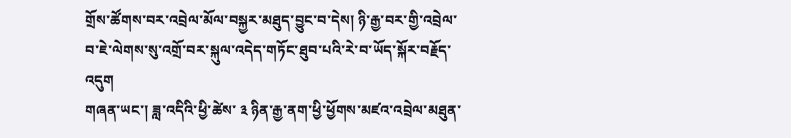གྲོས་ཚོགས་བར་འབྲེལ་མོལ་བསྐྱར་མཐུད་བྱུང་བ་དེས། ཉི་རྒྱ་བར་གྱི་འབྲེལ་བ་ཇེ་ལེགས་སུ་འགྲོ་བར་སྐུལ་འདེད་གཏོང་ཐུབ་པའི་རེ་བ་ཡོད་སྐོར་བརྗོད་འདུག
གཞན་ཡང་། ཟླ་འདིའི་ཕྱི་ཚེས་ ༣ ཉིན་རྒྱ་ནག་ཕྱི་ཕྱོགས་མཛའ་འབྲེལ་མཐུན་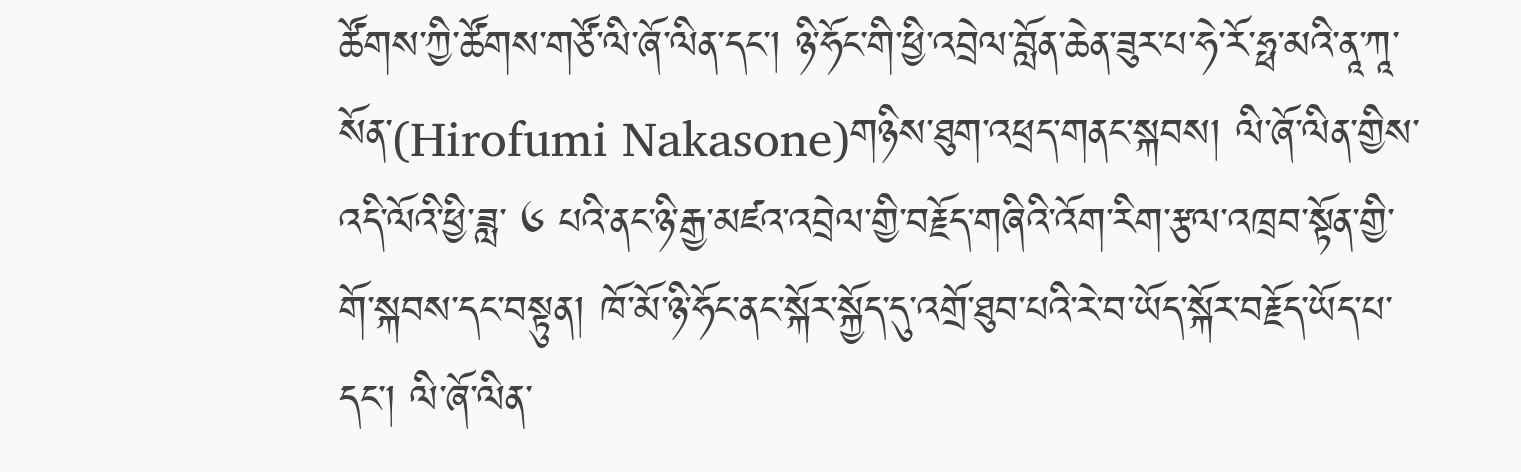ཚོགས་ཀྱི་ཚོགས་གཙོ་ལི་ཞོ་ལིན་དང་། ཉི་ཧོང་གི་ཕྱི་འབྲེལ་བློན་ཆེན་ཟུར་པ་ཧེ་རོ་ཧྥ་མའི་ནཱ་ཀཱ་སོན་(Hirofumi Nakasone)གཉིས་ཐུག་འཕྲད་གནང་སྐབས། ལི་ཞོ་ལིན་གྱིས་འདི་ལོའི་ཕྱི་ཟླ་ ༦ པའི་ནང་ཉི་རྒྱ་མཛའ་འབྲེལ་གྱི་བརྗོད་གཞིའི་འོག་རིག་རྩལ་འཁྲབ་སྟོན་གྱི་གོ་སྐབས་དང་བསྟུན། ཁོ་མོ་ཉི་ཧོང་ནང་སྐོར་སྐྱོད་དུ་འགྲོ་ཐུབ་པའི་རེ་བ་ཡོད་སྐོར་བརྗོད་ཡོད་པ་དང་། ལི་ཞོ་ལིན་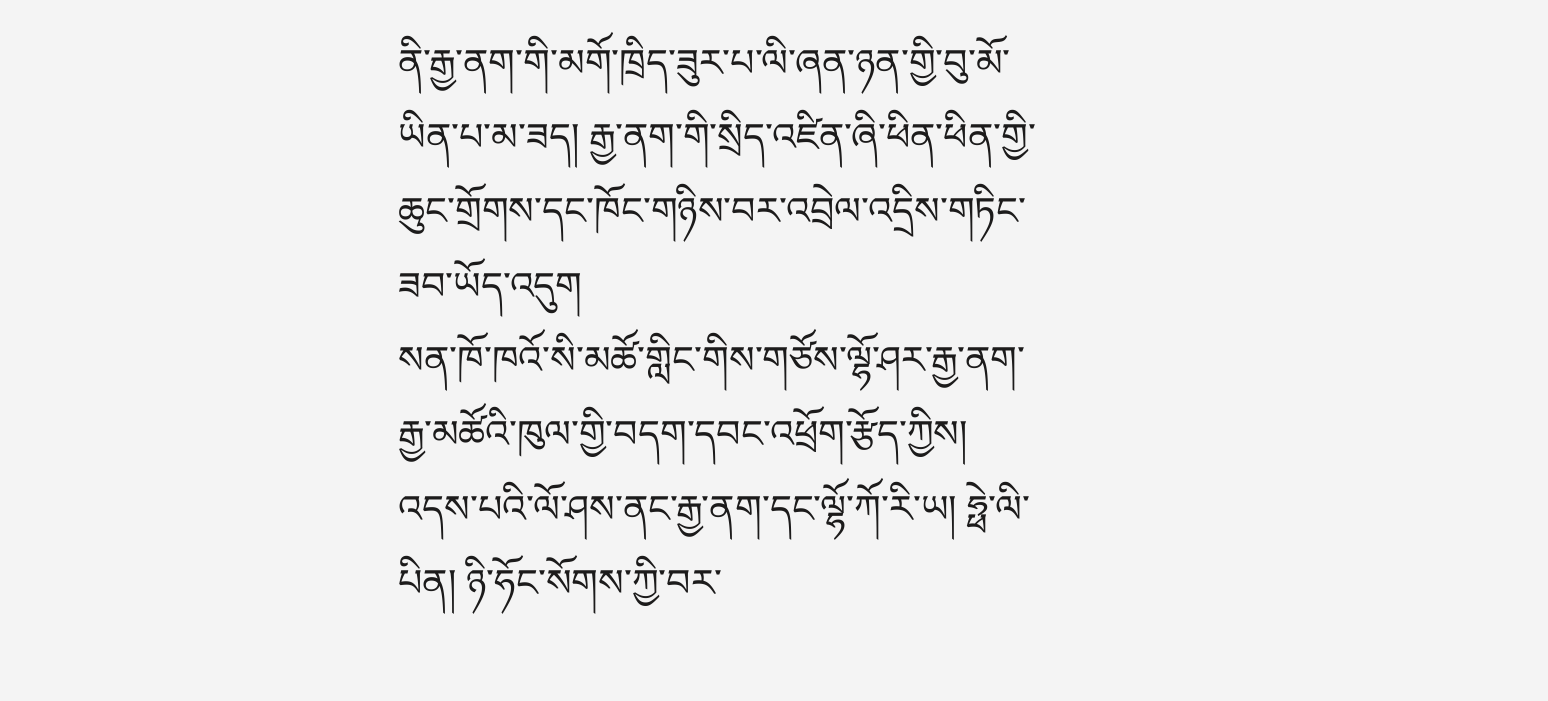ནི་རྒྱ་ནག་གི་མགོ་ཁྲིད་ཟུར་པ་ལི་ཞན་ཉན་གྱི་བུ་མོ་ཡིན་པ་མ་ཟད། རྒྱ་ནག་གི་སྲིད་འཛིན་ཞི་ཕིན་ཕིན་གྱི་ཆུང་གྲོགས་དང་ཁོང་གཉིས་བར་འབྲེལ་འདྲིས་གཏིང་ཟབ་ཡོད་འདུག
སན་ཁོ་ཁའོ་སི་མཚོ་གླིང་གིས་གཙོས་ལྷོ་ཤར་རྒྱ་ནག་རྒྱ་མཚོའི་ཁུལ་གྱི་བདག་དབང་འཕྲོག་རྩོད་ཀྱིས། འདས་པའི་ལོ་ཤས་ནང་རྒྱ་ནག་དང་ལྷོ་ཀོ་རི་ཡ། ཧྥེ་ལི་པིན། ཉི་ཧོང་སོགས་ཀྱི་བར་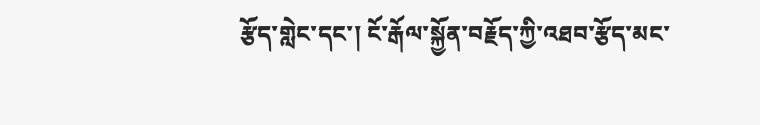རྩོད་གླེང་དང་། ངོ་རྒོལ་སྐྱོན་བརྗོད་ཀྱི་འཐབ་རྩོད་མང་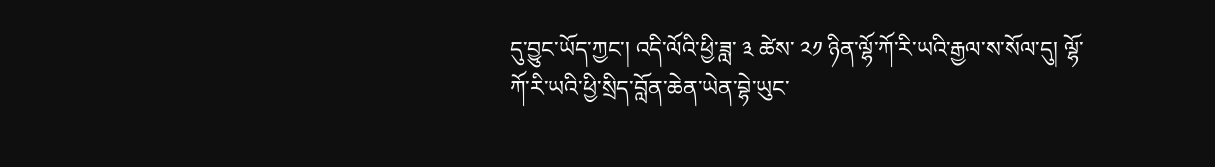དུ་བྱུང་ཡོད་ཀྱང་། འདི་ལོའི་ཕྱི་ཟླ་ ༣ ཚེས་ ༢༡ ཉིན་ལྷོ་ཀོ་རི་ཡའི་རྒྱལ་ས་སོལ་དུ། ལྷོ་ཀོ་རི་ཡའི་ཕྱི་སྲིད་བློན་ཆེན་ཡེན་བྷེ་ཡུང་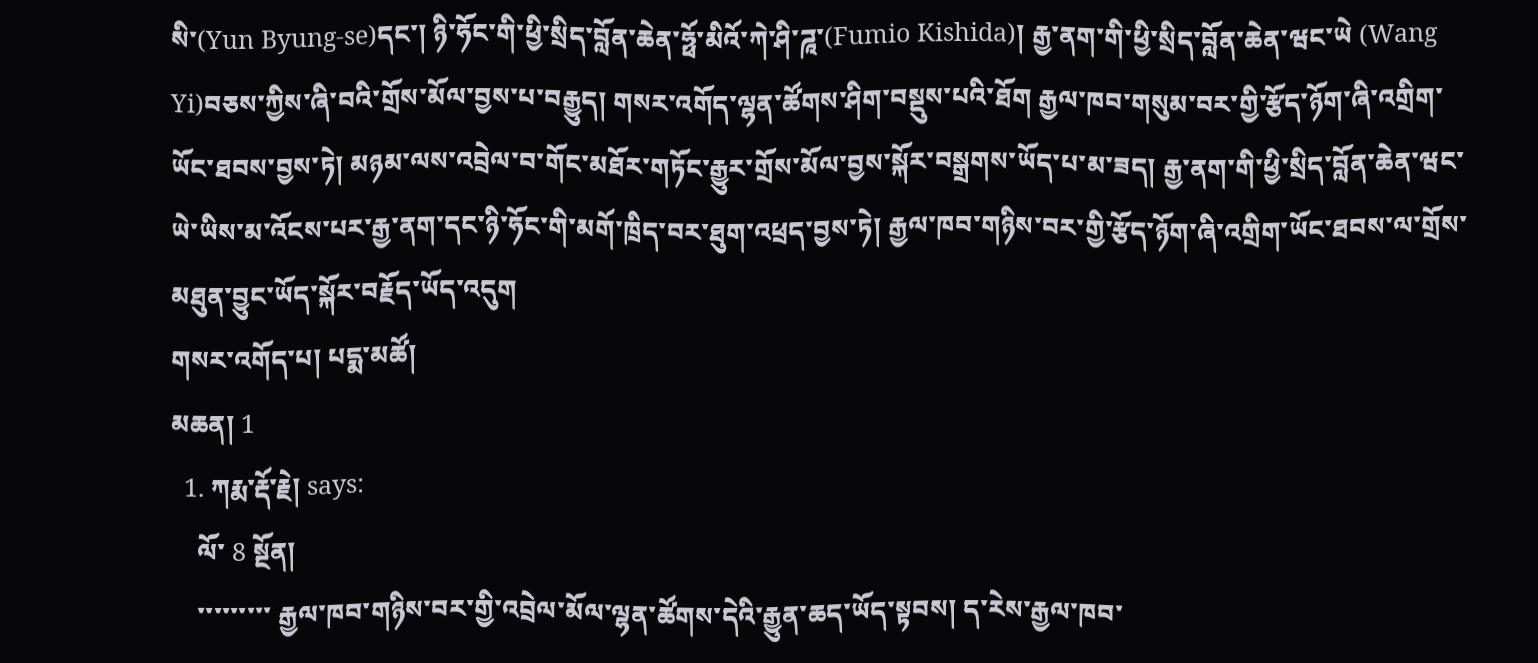སི་(Yun Byung-se)དང་། ཉི་ཧོང་གི་ཕྱི་སྲིད་བློན་ཆེན་ཧྥོ་མིའོ་ཀེ་ཤི་ཌཱ་(Fumio Kishida)། རྒྱ་ནག་གི་ཕྱི་སྲིད་བློན་ཆེན་ཝང་ཡེ (Wang Yi)བཅས་ཀྱིས་ཞི་བའི་གྲོས་མོལ་བྱས་པ་བརྒྱུད། གསར་འགོད་ལྷན་ཚོགས་ཤིག་བསྡུས་པའི་ཐོག རྒྱལ་ཁབ་གསུམ་བར་གྱི་རྩོད་ཉོག་ཞི་འགྲིག་ཡོང་ཐབས་བྱས་ཏེ། མཉམ་ལས་འབྲེལ་བ་གོང་མཐོར་གཏོང་རྒྱུར་གྲོས་མོལ་བྱས་སྐོར་བསྒྲགས་ཡོད་པ་མ་ཟད། རྒྱ་ནག་གི་ཕྱི་སྲིད་བློན་ཆེན་ཝང་ཡེ་ཡིས་མ་འོངས་པར་རྒྱ་ནག་དང་ཉི་ཧོང་གི་མགོ་ཁྲིད་བར་ཐུག་འཕྲད་བྱས་ཏེ། རྒྱལ་ཁབ་གཉིས་བར་གྱི་རྩོད་ཉོག་ཞི་འགྲིག་ཡོང་ཐབས་ལ་གྲོས་མཐུན་བྱུང་ཡོད་སྐོར་བརྗོད་ཡོད་འདུག
གསར་འགོད་པ། པདྨ་མཚོ།
མཆན། 1
  1. ཀརྨ་རྡོ་རྗེ། says:
    ལོ་ 8 སྔོན།
    ་་་་་་་་་ རྒྱལ་ཁབ་གཉིས་བར་གྱི་འབྲེལ་མོལ་ལྷན་ཚོགས་དེའི་རྒྱུན་ཆད་ཡོད་སྟབས། ད་རེས་རྒྱལ་ཁབ་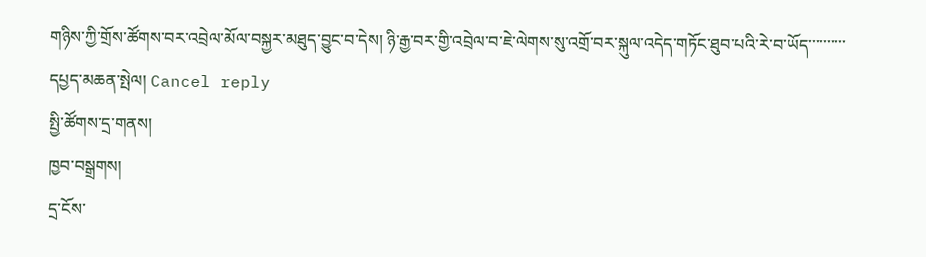གཉིས་ཀྱི་གྲོས་ཚོགས་བར་འབྲེལ་མོལ་བསྐྱར་མཐུད་བྱུང་བ་དེས། ཉི་རྒྱ་བར་གྱི་འབྲེལ་བ་ཇེ་ལེགས་སུ་འགྲོ་བར་སྐུལ་འདེད་གཏོང་ཐུབ་པའི་རེ་བ་ཡོད་་་་་་་་་་
དཔྱད་མཆན་སྤེལ། Cancel reply
སྤྱི་ཚོགས་དྲ་གནས།
ཁྱབ་བསྒྲགས།
དྲ་ངོས་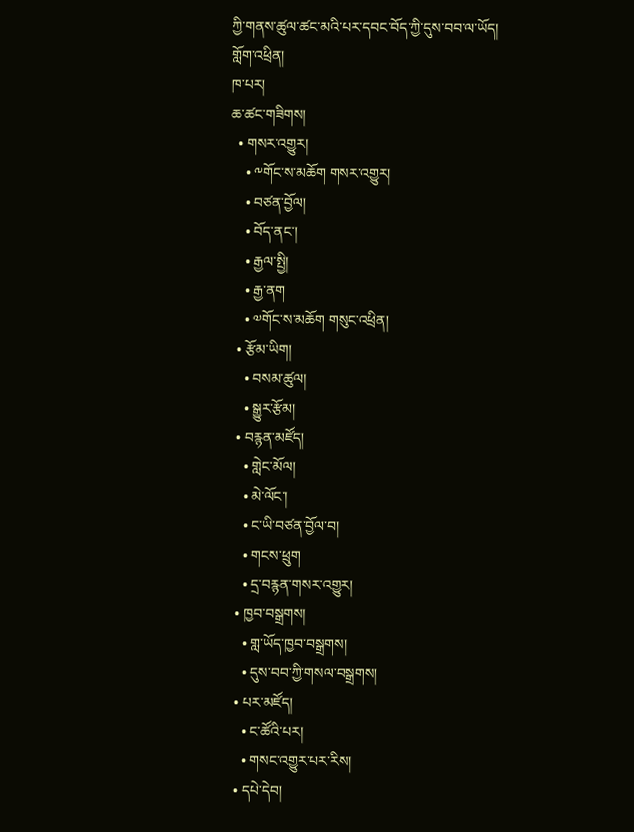ཀྱི་གནས་ཚུལ་ཚང་མའི་པར་དབང་བོད་ཀྱི་དུས་བབ་ལ་ཡོད།
གློག་འཕྲིན།
ཁ་པར།
ཆ་ཚང་གཟིགས།
  • གསར་འགྱུར།
    • ༸གོང་ས་མཆོག གསར་འགྱུར།
    • བཙན་བྱོལ།
    • བོད་ནང་།
    • རྒྱལ་སྤྱི།
    • རྒྱ་ནག
    • ༧གོང་ས་མཆོག གསུང་འཕྲིན།
  • རྩོམ་ཡིག།
    • བསམ་ཚུལ།
    • སྒྱུར་རྩོམ།
  • བརྙན་མཛོད།
    • གླེང་མོལ།
    • མེ་ལོང་།
    • ང་ཡི་བཙན་བྱོལ་བ།
    • གངས་ཕྲུག
    • དྲ་བརྙན་གསར་འགྱུར།
  • ཁྱབ་བསྒྲགས།
    • གླ་ཡོད་ཁྱབ་བསྒྲགས།
    • དུས་བབ་ཀྱི་གསལ་བསྒྲགས།
  • པར་མཛོད།
    • ང་ཚོའི་པར།
    • གསང་འགྱུར་པར་རིས།
  • དཔེ་དེབ།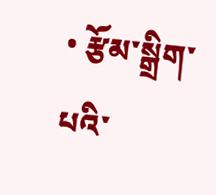• རྩོམ་སྒྲིག་པའི་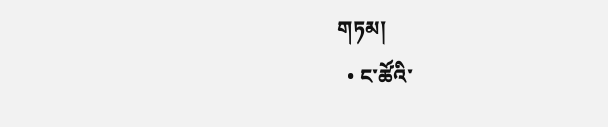གཏམ།
  • ང་ཚོའི་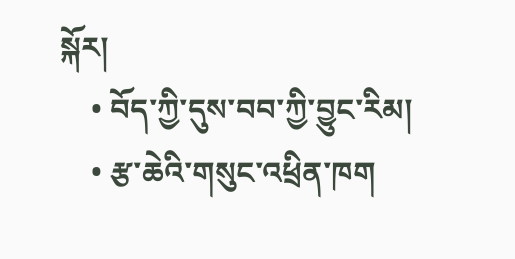སྐོར།
    • བོད་ཀྱི་དུས་བབ་ཀྱི་བྱུང་རིམ།
    • རྩ་ཆེའི་གསུང་འཕྲིན་ཁག